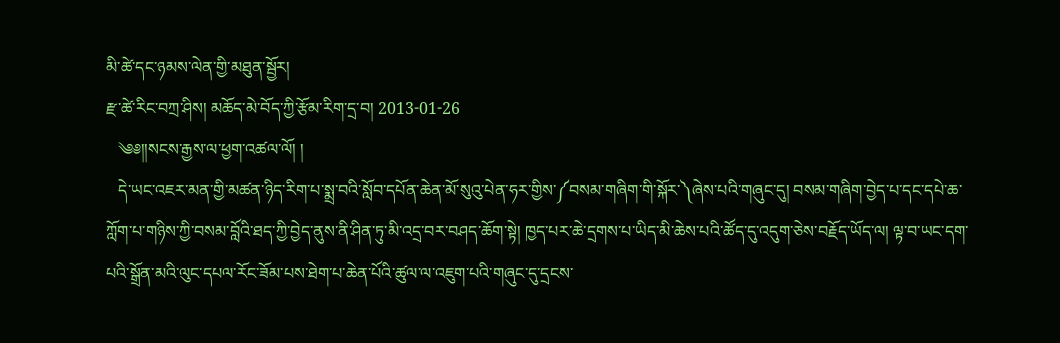མི་ཚེ་དང་ཉམས་ལེན་གྱི་མཐུན་སྦྱོར།
རྫ་ཚེ་རིང་བཀྲ་ཤིས། མཆོད་མེ་བོད་ཀྱི་རྩོམ་རིག་དྲ་བ། 2013-01-26
   ༄༅།།སངས་རྒྱས་ལ་ཕྱག་འཚལ་ལོ། །
   དེ་ཡང་འཇར་མན་གྱི་མཚན་ཉིད་རིག་པ་སྨྲ་བའི་སློབ་དཔོན་ཆེན་མོ་སུའུ་པེན་ཧར་གྱིས་༼བསམ་གཞིག་གི་སྐོར་༽ཞེས་པའི་གཞུང་དུ། བསམ་གཞིག་བྱེད་པ་དང་དཔེ་ཆ་ཀློག་པ་གཉིས་ཀྱི་བསམ་བློའི་ཐད་ཀྱི་བྱེད་ནུས་ནི་ཤིན་ཏུ་མི་འདྲ་བར་བཤད་ཆོག་སྟེ། ཁྱད་པར་ཆེ་དྲགས་པ་ཡིད་མི་ཆེས་པའི་ཚོད་དུ་འདུག་ཅེས་བརྗོད་ཡོད་ལ། ལྟ་བ་ཡང་དག་པའི་སྒྲོན་མའི་ལུང་དཔལ་རོང་ཟོམ་པས་ཐེག་པ་ཆེན་པོའི་ཚུལ་ལ་འཇུག་པའི་གཞུང་དུ་དྲངས་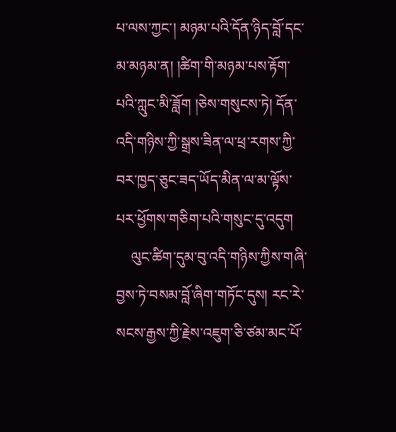པ་ལས་ཀྱང་། མཉམ་པའི་དོན་ཉིད་བློ་དང་མ་མཉམ་ན། །ཚིག་གི་མཉམ་པས་རྟོག་པའི་ཀླུང་མི་ཟློག །ཅེས་གསུངས་ཏེ། དོན་འདི་གཉིས་ཀྱི་སྒྲས་ཟིན་ལ་ཕྲ་རགས་ཀྱི་བར་ཁྱད་ཅུང་ཟད་ཡོད་མིན་ལ་མ་ལྟོས་པར་ཕྱོགས་གཅིག་པའི་གསུང་དུ་འདུག
    ལུང་ཚིག་དུམ་བུ་འདི་གཉིས་ཀྱིས་གཞི་བྱས་ཏེ་བསམ་བློ་ཞིག་གཏོང་དུས། རང་རེ་སངས་རྒྱས་ཀྱི་རྗེས་འཇུག་ཅི་ཙམ་མང་པོ་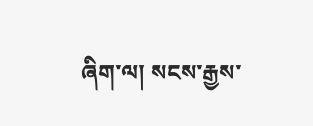ཞིག་ལ། སངས་རྒྱས་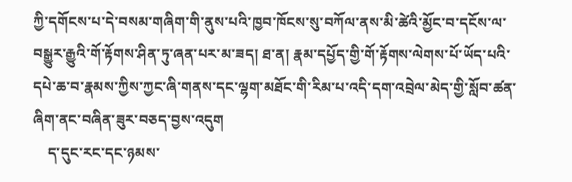ཀྱི་དགོངས་པ་དེ་བསམ་གཞིག་གི་ནུས་པའི་ཁྱབ་ཁོངས་སུ་བཀོལ་ནས་མི་ཚེའི་མྱོང་བ་དངོས་ལ་བསྒྱུར་རྒྱུའི་གོ་རྟོགས་ཤིན་ཏུ་ཞན་པར་མ་ཟད། ཐ་ན། རྣམ་དཔྱོད་གྱི་གོ་རྟོགས་ལེགས་པོ་ཡོད་པའི་དཔེ་ཆ་བ་རྣམས་ཀྱིས་ཀྱང་ཞི་གནས་དང་ལྷག་མཐོང་གི་རིམ་པ་འདི་དག་འབྲེལ་མེད་གྱི་སློབ་ཚན་ཞིག་ནང་བཞིན་ཟུར་བཅད་བྱས་འདུག
    ད་དུང་རང་དང་ཉམས་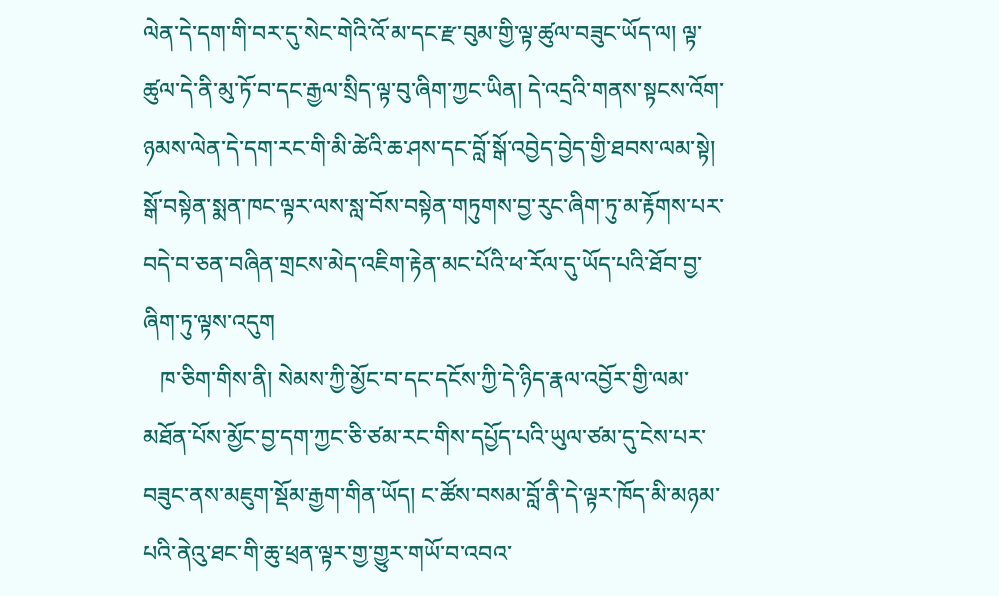ལེན་དེ་དག་གི་བར་དུ་སེང་གེའི་འོ་མ་དང་རྫ་བུམ་གྱི་ལྟ་ཚུལ་བཟུང་ཡོད་ལ། ལྟ་ཚུལ་དེ་ནི་མུ་ཏོ་བ་དང་རྒྱལ་སྲིད་ལྟ་བུ་ཞིག་ཀྱང་ཡིན། དེ་འདྲའི་གནས་སྟངས་འོག་ཉམས་ལེན་དེ་དག་རང་གི་མི་ཚེའི་ཆ་ཤས་དང་བློ་སྒོ་འབྱེད་བྱེད་གྱི་ཐབས་ལམ་སྟེ། སྒོ་བསྟེན་སྨན་ཁང་ལྟར་ལས་སླ་བོས་བསྟེན་གཏུགས་བྱ་རུང་ཞིག་ཏུ་མ་རྟོགས་པར་བདེ་བ་ཅན་བཞིན་གྲངས་མེད་འཇིག་རྟེན་མང་པོའི་ཕ་རོལ་དུ་ཡོད་པའི་ཐོབ་བྱ་ཞིག་ཏུ་ལྟས་འདུག
   ཁ་ཅིག་གིས་ནི། སེམས་ཀྱི་མྱོང་བ་དང་དངོས་ཀྱི་དེ་ཉིད་རྣལ་འབྱོར་གྱི་ལམ་མཐོན་པོས་མྱོང་བྱ་དག་ཀྱང་ཅི་ཙམ་རང་གིས་དཔྱོད་པའི་ཡུལ་ཙམ་དུ་ངེས་པར་བཟུང་ནས་མཇུག་སྡོམ་རྒྱག་གིན་ཡོད། ང་ཚོས་བསམ་བློ་ནི་དེ་ལྟར་ཁོད་མི་མཉམ་པའི་ནེའུ་ཐང་གི་ཆུ་ཕྲན་ལྟར་གྱ་གྱུར་གཡོ་བ་འབའ་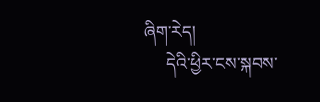ཞིག་རེད།
     དེའི་ཕྱིར་ངས་སྐབས་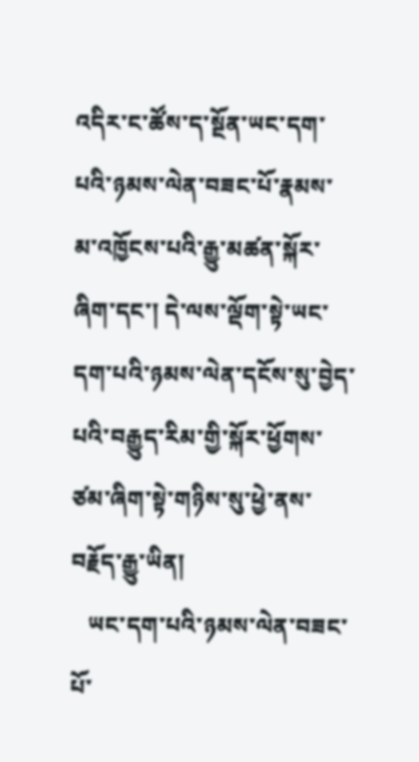འདིར་ང་ཚོས་ད་སྔོན་ཡང་དག་པའི་ཉམས་ལེན་བཟང་པོ་རྣམས་མ་འཁྱོངས་པའི་རྒྱུ་མཚན་སྐོར་ཞིག་དང་། དེ་ལས་ལྡོག་སྟེ་ཡང་དག་པའི་ཉམས་ལེན་དངོས་སུ་བྱེད་པའི་བརྒྱུད་རིམ་གྱི་སྐོར་ཕྱོགས་ཙམ་ཞིག་སྟེ་གཉིས་སུ་ཕྱེ་ནས་བརྗོད་རྒྱུ་ཡིན།
   ཡང་དག་པའི་ཉམས་ལེན་བཟང་པོ་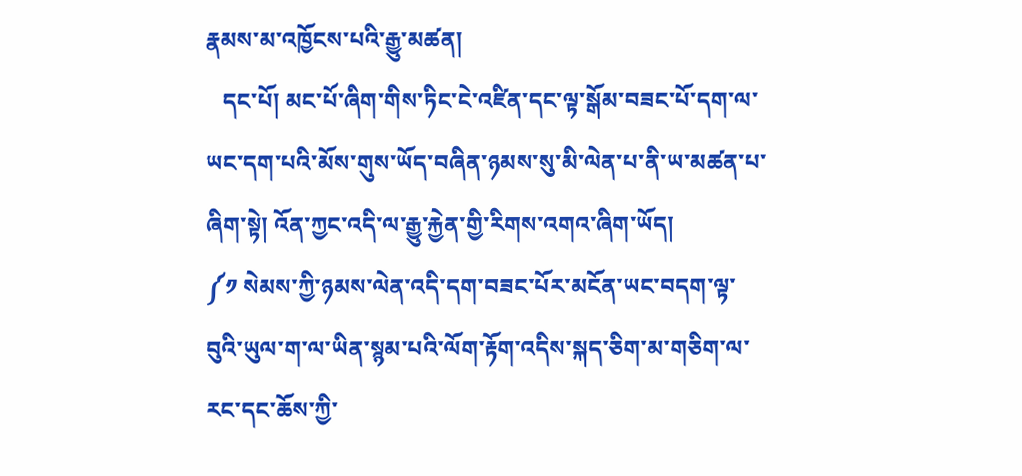རྣམས་མ་འཁྱོངས་པའི་རྒྱུ་མཚན།
   དང་པོ། མང་པོ་ཞིག་གིས་ཏིང་ངེ་འཛིན་དང་ལྟ་སྒོམ་བཟང་པོ་དག་ལ་ཡང་དག་པའི་མོས་གུས་ཡོད་བཞིན་ཉམས་སུ་མི་ལེན་པ་ནི་ཡ་མཚན་པ་ཞིག་སྟེ། འོན་ཀྱང་འདི་ལ་རྒྱུ་རྐྱེན་གྱི་རིགས་འགའ་ཞིག་ཡོད།
༼༡ སེམས་ཀྱི་ཉམས་ལེན་འདི་དག་བཟང་པོར་མངོན་ཡང་བདག་ལྟ་བུའི་ཡུལ་ག་ལ་ཡིན་སྙམ་པའི་ལོག་རྟོག་འདིས་སྐད་ཅིག་མ་གཅིག་ལ་རང་དང་ཆོས་ཀྱི་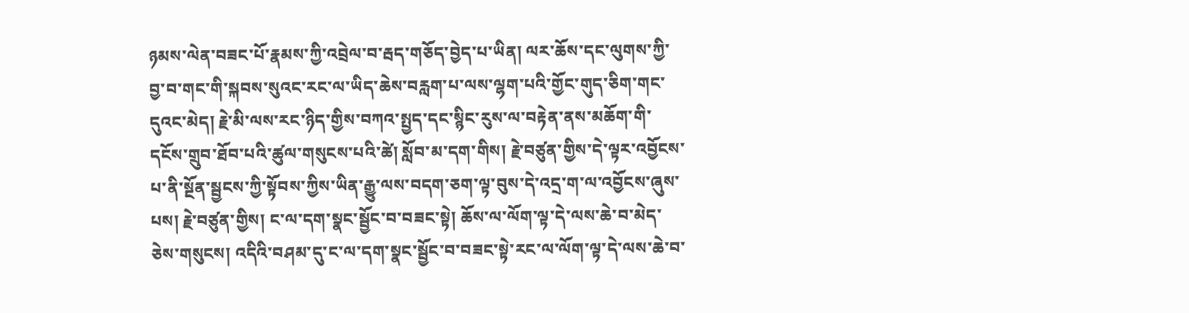ཉམས་ལེན་བཟང་པོ་རྣམས་ཀྱི་འབྲེལ་བ་རྦད་གཅོད་བྱེད་པ་ཡིན། ལར་ཆོས་དང་ལུགས་ཀྱི་བྱ་བ་གང་གི་སྐབས་སུའང་རང་ལ་ཡིད་ཆེས་བརླག་པ་ལས་ལྷག་པའི་གྱོང་གུད་ཅིག་གང་དུའང་མེད། རྗེ་མི་ལས་རང་ཉིད་གྱིས་བཀའ་སྤྱད་དང་སྙིང་རུས་ལ་བརྟེན་ནས་མཆོག་གི་དངོས་གྲུབ་ཐོབ་པའི་ཚུལ་གསུངས་པའི་ཚེ། སློབ་མ་དག་གིས། རྗེ་བཙུན་གྱིས་དེ་ལྟར་འབྱོངས་པ་ནི་སྔོན་སྦྱངས་ཀྱི་སྟོབས་ཀྱིས་ཡིན་རྒྱུ་ལས་བདག་ཅག་ལྟ་བུས་དེ་འདྲ་ག་ལ་འབྱོངས་ཞུས་པས། རྗེ་བཙུན་གྱིས། ང་ལ་དག་སྣང་སྦྱོང་བ་བཟང་སྟེ། ཆོས་ལ་ལོག་ལྟ་དེ་ལས་ཆེ་བ་མེད་ཅེས་གསུངས། འདིའི་བཤམ་དུ་ང་ལ་དག་སྣང་སྦྱོང་བ་བཟང་སྟེ་རང་ལ་ལོག་ལྟ་དེ་ལས་ཆེ་བ་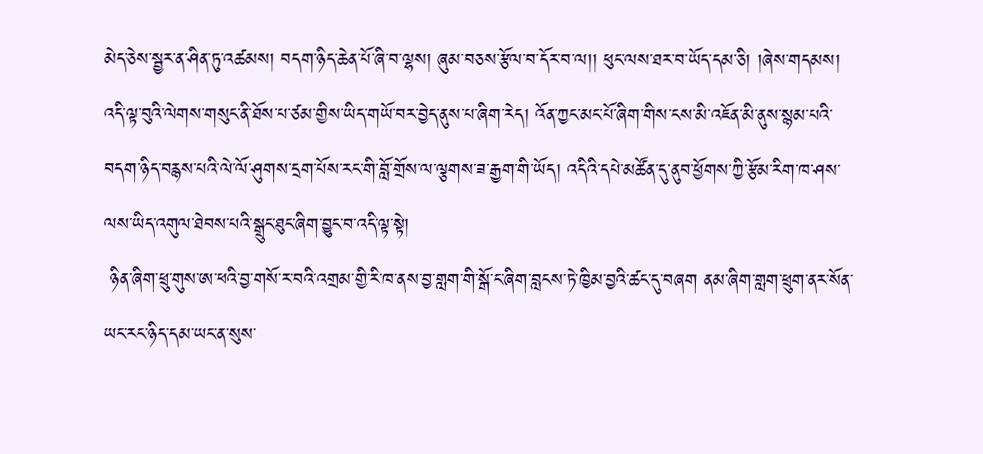མེད་ཅེས་སྦྱར་ན་ཤིན་ཏུ་འཚམས། བདག་ཉིད་ཆེན་པོ་ཞི་བ་ལྷས། ཞུམ་བཅས་རྩོལ་བ་དོར་བ་ལ།། ཕུང་ལས་ཐར་བ་ཡོད་དམ་ཅི། །ཞེས་གདམས། འདི་ལྟ་བུའི་ལེགས་གསུང་ནི་ཐོས་པ་ཙམ་གྱིས་ཡིད་གཡོ་བར་བྱེད་ནུས་པ་ཞིག་རེད། འོན་ཀྱང་མང་པོ་ཞིག་གིས་ངས་མི་འཇོན་མི་ནུས་སྙམ་པའི་བདག་ཉིད་བརྙས་པའི་ལེ་ལོ་ཤུགས་དྲག་པོས་རང་གི་བློ་གྲོས་ལ་ལྕགས་ཟ་རྒྱག་གི་ཡོད། འདིའི་དཔེ་མཚོན་དུ་ནུབ་ཕྱོགས་ཀྱི་རྩོམ་རིག་ཁ་ཤས་ལས་ཡིད་འགུལ་ཐེབས་པའི་སྒྲུང་ཐུང་ཞིག་བྱུང་བ་འདི་ལྟ་སྟེ།
 ཉིན་ཞིག་ཕྲུ་གུས་ཨ་ཕའི་བྱ་གསོ་ར་བའི་འགྲམ་གྱི་རི་ཁ་ནས་བྱ་གླག་གི་སྒོ་ང་ཞིག་བླངས་ཏེ་ཁྱིམ་བྱའི་ཚང་དུ་བཞག ནམ་ཞིག་གླག་ཕྲུག་ནར་སོན་ཡང་རང་ཉིད་དམ་ཡང་ན་སུས་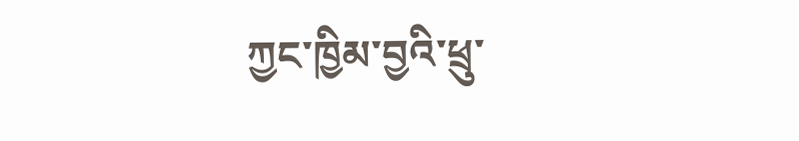ཀྱང་ཁྱིམ་བྱའི་ཕྲུ་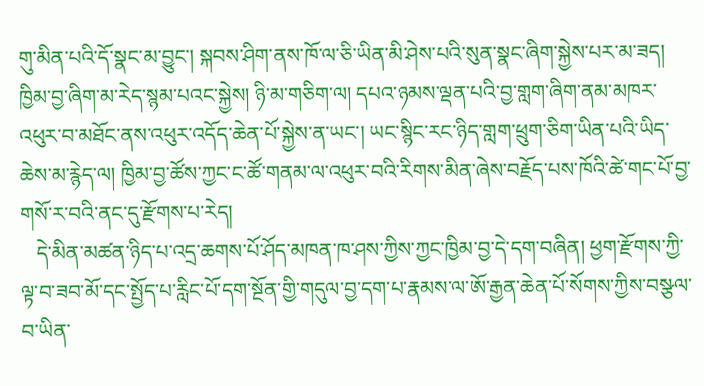གུ་མིན་པའི་དོ་སྣང་མ་བྱུང་། སྐབས་ཤིག་ནས་ཁོ་ལ་ཅི་ཡིན་མི་ཤེས་པའི་སུན་སྣང་ཞིག་སྐྱེས་པར་མ་ཟད། ཁྱིམ་བྱ་ཞིག་མ་རེད་སྙམ་པའང་སྐྱེས། ཉི་མ་གཅིག་ལ། དཔའ་ཉམས་ལྡན་པའི་བྱ་གླག་ཞིག་ནམ་མཁར་འཕུར་བ་མཐོང་ནས་འཕུར་འདོད་ཆེན་པོ་སྐྱེས་ན་ཡང་། ཡང་སྙིང་རང་ཉིད་གླག་ཕྲུག་ཅིག་ཡིན་པའི་ཡིད་ཆེས་མ་རྙེད་ལ། ཁྱིམ་བྱ་ཚོས་ཀྱང་ང་ཚོ་གནམ་ལ་འཕུར་བའི་རིགས་མིན་ཞེས་བརྗོད་པས་ཁོའི་ཚེ་གང་པོ་བྱ་གསོ་ར་བའི་ནང་དུ་རྫོགས་པ་རེད།
   དེ་མིན་མཚན་ཉིད་པ་འདྲ་ཆགས་པོ་ཤོད་མཁན་ཁ་ཤས་ཀྱིས་ཀྱང་ཁྱིམ་བྱ་དེ་དག་བཞིན། ཕྱག་རྫོགས་ཀྱི་ལྟ་བ་ཟབ་མོ་དང་སྤྱོད་པ་རླིང་པོ་དག་སྔོན་གྱི་གདུལ་བྱ་དག་པ་རྣམས་ལ་ཨོ་རྒྱན་ཆེན་པོ་སོགས་ཀྱིས་བསྩལ་བ་ཡིན་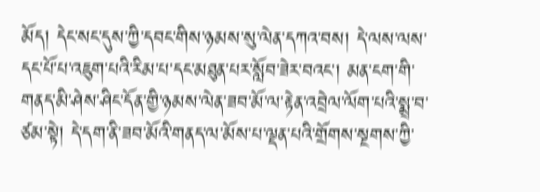མོད། དེང་སང་དུས་ཀྱི་དབང་གིས་ཉམས་སུ་ལེན་དཀའ་བས། དེ་ལས་ལས་དང་པོ་པ་འཇུག་པའི་རིམ་པ་དང་མཐུན་པར་སློབ་ཟེར་བའང་། མན་ངག་གི་གནད་མི་ཤེས་ཤིང་དོན་གྱི་ཉམས་ལེན་ཟབ་མོ་ལ་རྟེན་འབྲེལ་ལོག་པའི་སྨྲ་བ་ཙམ་སྟེ། དེ་དག་ནི་ཟབ་མོའི་གནད་ལ་མོས་པ་ལྡན་པའི་གྲོགས་སྔགས་ཀྱི་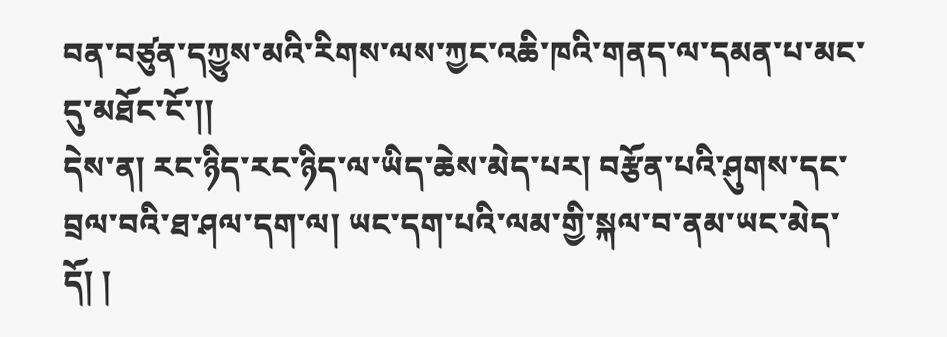བན་བཙུན་དཀྱུས་མའི་རིགས་ལས་ཀྱང་འཆི་ཁའི་གནད་ལ་དམན་པ་མང་དུ་མཐོང་ངོ་།།
དེས་ན། རང་ཉིད་རང་ཉིད་ལ་ཡིད་ཆེས་མེད་པར། བརྩོན་པའི་ཤུགས་དང་བྲལ་བའི་ཐ་ཤལ་དག་ལ། ཡང་དག་པའི་ལམ་གྱི་སྐལ་བ་ནམ་ཡང་མེད་དོ། །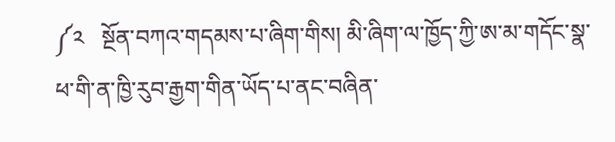༼༢   སྔོན་བཀའ་གདམས་པ་ཞིག་གིས། མི་ཞིག་ལ་ཁྱོད་ཀྱི་ཨ་མ་གདོང་སྣ་ཕ་གི་ན་ཁྱི་རུབ་རྒྱག་གིན་ཡོད་པ་ནང་བཞིན་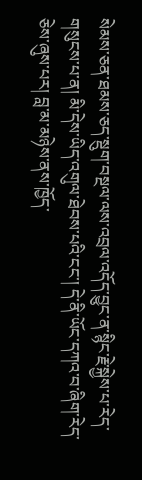སེམས་ཅན་ཐམས་ཅད་སྡུག་བསྔལ་ལས་འབྲལ་འདོད་བྱུང་ན་སྙིང་རྗེ་སྐྱེས་པ་རེད་གསུངས་པ་ན། མི་དེས་ཡིད་འགུལ་ཐེབས་པའི་ངང་། དེ་ནི་ཡོང་དཀའ་བ་ཞིག་རེད་ཅེས་ཞུས་པར། བླ་མ་མཉེས་ནས་ཁྱོད་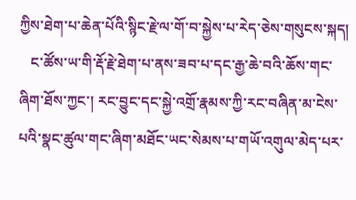ཀྱིས་ཐེག་པ་ཆེན་པོའི་སྙིང་རྗེ་ལ་གོ་བ་སྐྱེས་པ་རེད་ཅེས་གསུངས་སྐད།
   ང་ཚོས་ཡ་གི་རྡོ་རྗེ་ཐེག་པ་ནས་ཟབ་པ་དང་རྒྱ་ཆེ་བའི་ཆོས་གང་ཞིག་ཐོས་ཀྱང་། རང་བྱུང་དང་སྐྱེ་འགྲོ་རྣམས་ཀྱི་རང་བཞིན་མ་ངེས་པའི་སྣང་ཚུལ་གང་ཞིག་མཐོང་ཡང་སེམས་པ་གཡོ་འགུལ་མེད་པར་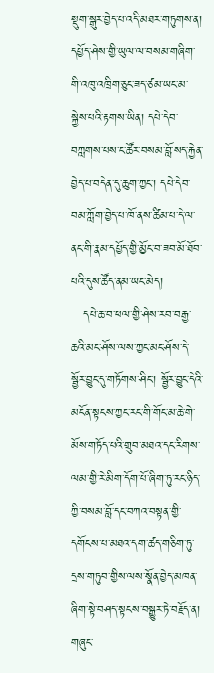སྡུག་སྒུར་བྱེད་པ་འདི་མཐར་གཏུགས་ན། དཔྱོད་ཤེས་གྱི་ཡུལ་ལ་བསམ་གཞིག་གི་འཁུ་འཁྲིག་ཅུང་ཟད་ཙམ་ཡང་མ་སྐྱེས་པའི་རྟགས་ཡིན། དཔེ་དེབ་བཀླགས་པས་ང་ཚོར་བསམ་བློ་སད་རྐྱེན་བྱེད་པ་བདེན་དུ་ཆུག་ཀྱང་། དཔེ་དེབ་བམ་ཀློག་བྱེད་པ་ཁོ་ནས་ཚིམ་པ་དེ་ལ་ནང་གི་རྣམ་དཔྱོད་གྱི་མྱོང་བ་ཟབ་མོ་ཐོབ་པའི་དུས་ཚོད་ནམ་ཡང་མེད།
   དཔེ་ཆ་བ་ཕལ་གྱི་ཤེས་རབ་བརྒྱ་ཆའི་མང་ཤོས་ལས་ཀྱང་མང་ཤོས་དེ་སྦྱོར་བྱུང་དུ་གཏོགས་ཤིང་། སྦྱོར་བྱུང་དེའི་མངོན་སྟངས་ཀྱང་རང་གི་གོང་མ་ཆེ་གེ་མོས་གཏོད་པའི་གྲུབ་མཐའ་དང་རིགས་ལམ་གྱི་རེ་མིག་དོག་པོ་ཞིག་ཏུ་རང་ཉིད་ཀྱི་བསམ་བློ་དང་བཀའ་བསྟན་གྱི་དགོངས་པ་མཐའ་དག་ཚད་གཅིག་ཏུ་དྲས་གཏུབ་གྱིས་ལས་སྣོན་བྱེད་མཁན་ཞིག་སྟེ་བཤད་སྟངས་བསྒྱུར་ཏེ་བརྗོད་ན། གཞུང་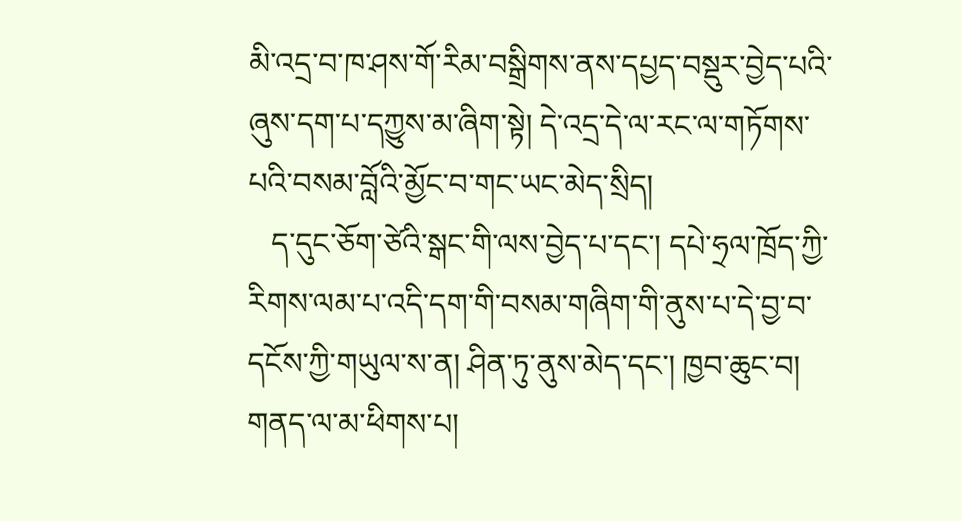མི་འདྲ་བ་ཁ་ཤས་གོ་རིམ་བསྒྲིགས་ནས་དཔྱད་བསྡུར་བྱེད་པའི་ཞུས་དག་པ་དཀྱུས་མ་ཞིག་སྟེ། དེ་འདྲ་དེ་ལ་རང་ལ་གཏོགས་པའི་བསམ་བློའི་མྱོང་བ་གང་ཡང་མེད་སྲིད།
   ད་དུང་ཅོག་ཙེའི་སྒང་གི་ལས་བྱེད་པ་དང་། དཔེ་ཧྲལ་ཁྲོད་ཀྱི་རིགས་ལམ་པ་འདི་དག་གི་བསམ་གཞིག་གི་ནུས་པ་དེ་བྱ་བ་དངོས་ཀྱི་གཡུལ་ས་ན། ཤིན་ཏུ་ནུས་མེད་དང་། ཁྱབ་ཆུང་བ། གནད་ལ་མ་ཕིགས་པ།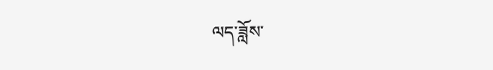ལད་ཟློས་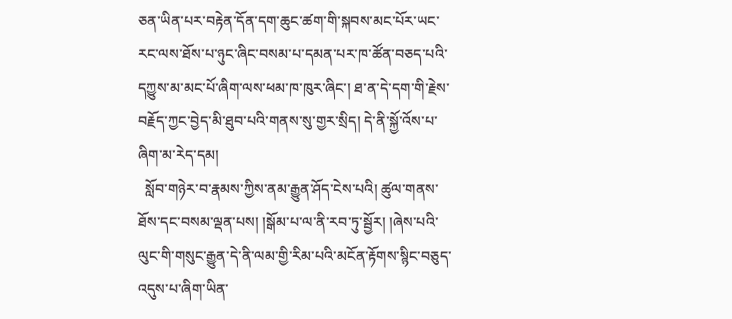ཅན་ཡིན་པར་བརྟེན་དོན་དག་ཆུང་ཚག་གི་སྐབས་མང་པོར་ཡང་རང་ལས་ཐོས་པ་ཉུང་ཞིང་བསམ་པ་དམན་པར་ཁ་ཚོན་བཅད་པའི་དཀྱུས་མ་མང་པོ་ཞིག་ལས་ཕམ་ཁ་ཁུར་ཞིང་། ཐ་ན་དེ་དག་གི་རྗེས་བརྗོད་ཀྱང་བྱེད་མི་ཐུབ་པའི་གནས་སུ་གྱར་སྲིད། དེ་ནི་སྐྱོ་འོས་པ་ཞིག་མ་རེད་དམ།
  སློབ་གཉེར་བ་རྣམས་ཀྱིས་ནམ་རྒྱུན་ཤོད་ངེས་པའི། ཚུལ་གནས་ཐོས་དང་བསམ་ལྡན་པས། །སྒོམ་པ་ལ་ནི་རབ་ཏུ་སྦྱོར། །ཞེས་པའི་ལུང་གི་གསུང་རྒྱུན་དེ་ནི་ལམ་གྱི་རིམ་པའི་མངོན་རྟོགས་སྙིང་བཅུད་འདུས་པ་ཞིག་ཡིན་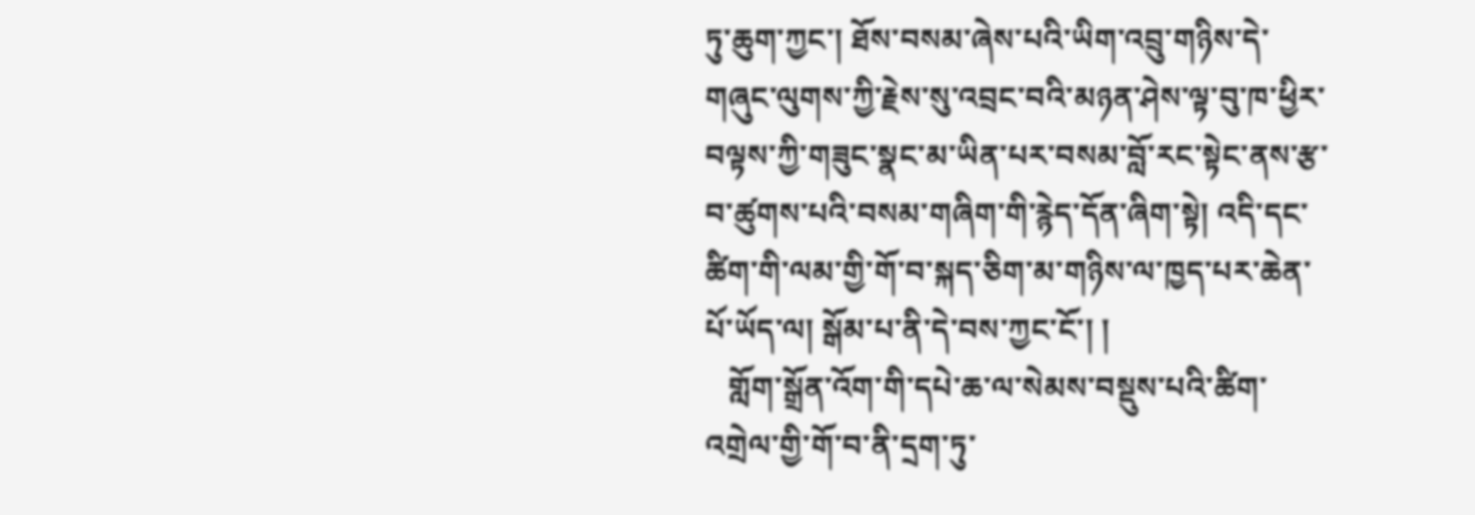ཏུ་ཆུག་ཀྱང་། ཐོས་བསམ་ཞེས་པའི་ཡིག་འབྲུ་གཉིས་དེ་གཞུང་ལུགས་ཀྱི་རྗེས་སུ་འབྲང་བའི་མཉན་ཤེས་ལྟ་བུ་ཁ་ཕྱིར་བལྟས་ཀྱི་གཟུང་སྣང་མ་ཡིན་པར་བསམ་བློ་རང་སྟེང་ནས་རྩ་བ་ཚུགས་པའི་བསམ་གཞིག་གི་རྙེད་དོན་ཞིག་སྟེ། འདི་དང་ཚིག་གི་ལམ་གྱི་གོ་བ་སྐད་ཅིག་མ་གཉིས་ལ་ཁྱད་པར་ཆེན་པོ་ཡོད་ལ། སྒོམ་པ་ནི་དེ་བས་ཀྱང་ངོ་། །
   གློག་སྒྲོན་འོག་གི་དཔེ་ཆ་ལ་སེམས་བསྡུས་པའི་ཚིག་འགྲེལ་གྱི་གོ་བ་ནི་དྲག་ཏུ་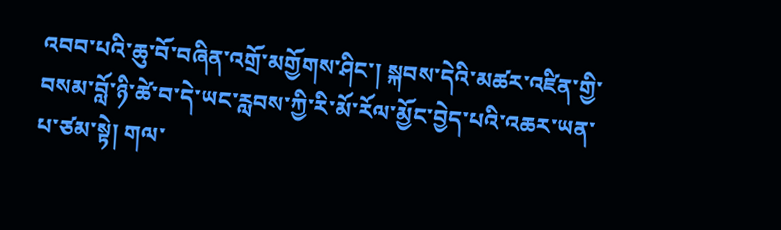འབབ་པའི་ཆུ་བོ་བཞིན་འགྲོ་མགྱོགས་ཤིང་། སྐབས་དེའི་མཚར་འཛིན་གྱི་བསམ་བློ་ཉི་ཚེ་བ་དེ་ཡང་རླབས་ཀྱི་རི་མོ་རོལ་མྱོང་བྱེད་པའི་འཆར་ཡན་པ་ཙམ་སྟེ། གལ་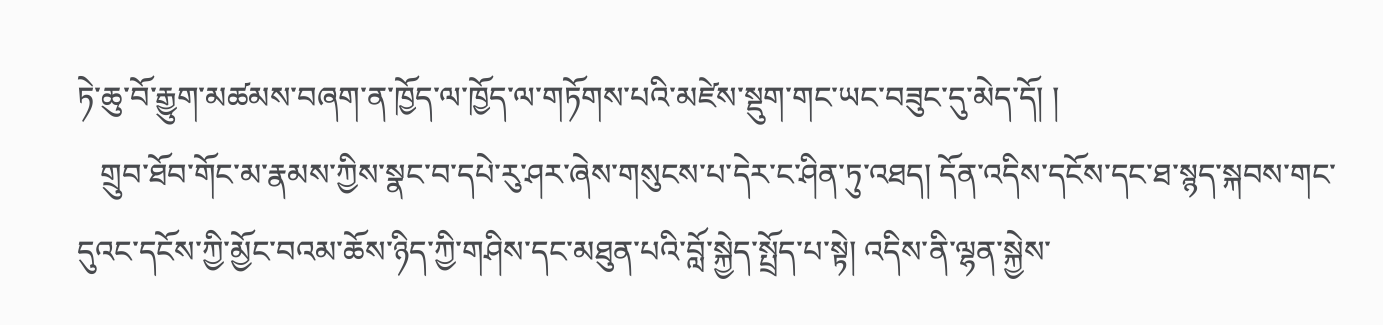ཏེ་ཆུ་བོ་རྒྱུག་མཚམས་བཞག་ན་ཁྱོད་ལ་ཁྱོད་ལ་གཏོགས་པའི་མཛེས་སྡུག་གང་ཡང་བཟུང་དུ་མེད་དོ། །
   གྲུབ་ཐོབ་གོང་མ་རྣམས་ཀྱིས་སྣང་བ་དཔེ་རུ་ཤར་ཞེས་གསུངས་པ་དེར་ང་ཤིན་ཏུ་འཐད། དོན་འདིས་དངོས་དང་ཐ་སྙད་སྐབས་གང་དུའང་དངོས་ཀྱི་མྱོང་བའམ་ཆོས་ཉིད་ཀྱི་གཤིས་དང་མཐུན་པའི་བློ་སྐྱེད་སྤྲོད་པ་སྟེ། འདིས་ནི་ལྷན་སྐྱེས་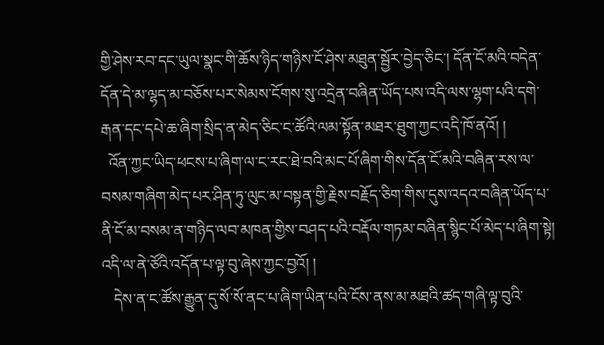གྱི་ཤེས་རབ་དང་ཡུལ་སྣང་གི་ཆོས་ཉིད་གཉིས་ངོ་ཤེས་མཐུན་སྦྱོར་བྱེད་ཅིང་། དོན་ངོ་མའི་བདེན་དོན་དེ་མ་ལྷད་མ་བཅོས་པར་སེམས་ངོགས་སུ་འདྲེན་བཞིན་ཡོད་པས་འདི་ལས་ལྷག་པའི་དགེ་རྒན་དང་དཔེ་ཆ་ཞིག་སྲིད་ན་མེད་ཅིང་ང་ཚོའི་ལམ་སྟོན་མཐར་ཐུག་ཀྱང་འདི་ཁོ་ནའོ། །
  འོན་ཀྱང་ཡིད་ཕངས་པ་ཞིག་ལ་ང་རང་ཐེ་བའི་མང་པོ་ཞིག་གིས་དོན་ངོ་མའི་བཞིན་རས་ལ་བསམ་གཞིག་མེད་པར་ཤིན་ཏུ་ལུང་མ་བསྟན་གྱི་རྗེས་བརྗོད་ཅིག་གིས་དུས་འདའ་བཞིན་ཡོད་པ་ནི་ངོ་མ་བསམ་ན་གཉིད་ལབ་མཁན་གྱིས་བཤད་པའི་བརྡོལ་གཏམ་བཞིན་སྙིང་པོ་མེད་པ་ཞིག་སྟེ། འདི་ལ་ནེ་ཙོའི་འདོན་པ་ལྟ་བུ་ཞེས་ཀྱང་བྱའོ། །
   དེས་ན་ང་ཚོས་རྒྱུན་དུ་སོ་སོ་ནང་པ་ཞིག་ཡིན་པའི་ངོས་ནས་མ་མཐའི་ཚད་གཞི་ལྟ་བུའི་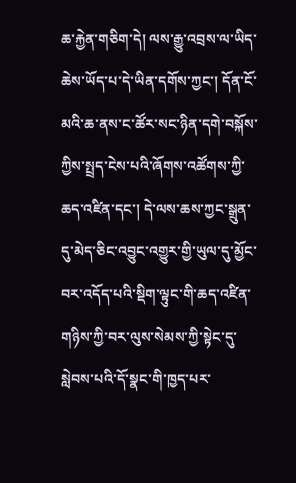ཆ་རྐྱེན་གཅིག་དེ། ལས་རྒྱུ་འབྲས་ལ་ཡིད་ཆེས་ཡོད་པ་དེ་ཡིན་དགོས་ཀྱང་། དོན་ངོ་མའི་ཆ་ནས་ང་ཚོར་སང་ཉིན་དགེ་བསྐོས་ཀྱིས་སྤྲད་ངེས་པའི་ཞོགས་འཚོགས་ཀྱི་ཆད་འཛིན་དང་། དེ་ལས་ཆས་ཀྱང་སྒྲུན་དུ་མེད་ཅིང་འབྱུང་འགྱུར་གྱི་ཡུལ་དུ་མྱོང་བར་འདོད་པའི་སྡིག་ལྟུང་གི་ཆད་འཛིན་གཉིས་ཀྱི་བར་ལུས་སེམས་ཀྱི་སྟེང་དུ་སླེབས་པའི་དོ་སྣང་གི་ཁྱད་པར་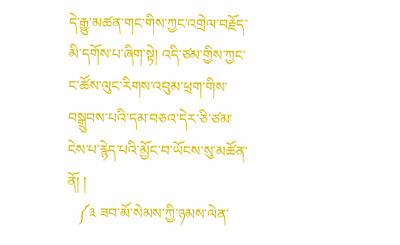དེ་རྒྱུ་མཚན་གང་གིས་ཀྱང་འགྲེལ་བརྗོད་མི་དགོས་པ་ཞིག་སྟེ། འདི་ཙམ་གྱིས་ཀྱང་ང་ཚོས་ལུང་རིགས་འབུམ་ཕྲག་གིས་བསྒྲུབས་པའི་དམ་བཅའ་དེར་ཅི་ཙམ་ངེས་པ་རྙེད་པའི་མྱོང་བ་ཡོངས་སུ་མཚོན་ནོ། །
   ༼༣ ཟབ་མོ་སེམས་ཀྱི་ཉམས་ལེན་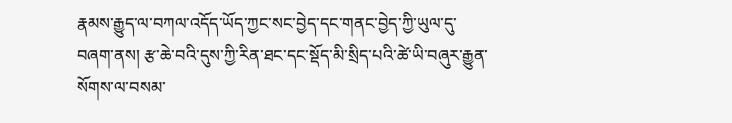རྣམས་རྒྱུད་ལ་བཀལ་འདོད་ཡོད་ཀྱང་སང་བྱེད་དང་གནང་བྱེད་ཀྱི་ཡུལ་དུ་བཞག་ནས། རྩ་ཆེ་བའི་དུས་ཀྱི་རིན་ཐང་དང་སྡོད་མི་སྲིད་པའི་ཚེ་ཡི་བཞུར་རྒྱུན་སོགས་ལ་བསམ་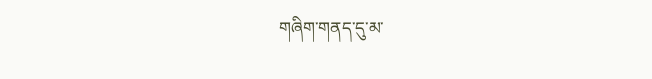གཞིག་གནད་དུ་མ་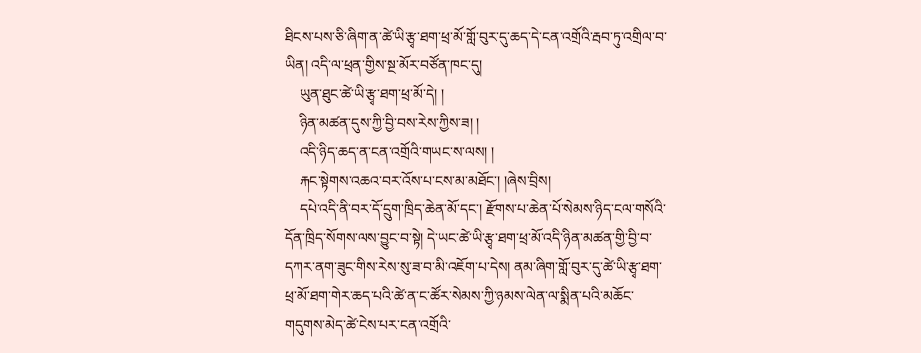ཐིངས་པས་ཅི་ཞིག་ན་ཚེ་ཡི་རྩྭ་ཐག་ཕྲ་མོ་གློ་བུར་དུ་ཆད་དེ་ངན་འགྲོའི་རྦབ་ཏུ་འགྲིལ་བ་ཡིན། འདི་ལ་ཕྲན་གྱིས་སྔ་མོར་བཙོན་ཁང་དུ།
    ཡུན་ཐུང་ཚེ་ཡི་རྩྭ་ཐག་ཕྲ་མོ་དེ། །
    ཉིན་མཚན་དུས་ཀྱི་བྱི་བས་རེས་ཀྱིས་ཟ། །
    འདི་ཉིད་ཆད་ན་ངན་འགྲོའི་གཡང་ས་ལས། །
    རྐང་སྟེགས་འཆའ་བར་འོས་པ་ངས་མ་མཐོང་། །ཞེས་བྲིས།
    དཔེ་འདི་ནི་བར་དོ་དྲུག་ཁྲིད་ཆེན་མོ་དང་། རྫོགས་པ་ཆེན་པོ་སེམས་ཉིད་ངལ་གསོའི་དོན་ཁྲིད་སོགས་ལས་བྱུང་བ་སྟེ། དེ་ཡང་ཚེ་ཡི་རྩྭ་ཐག་ཕྲ་མོ་འདི་ཉིན་མཚན་གྱི་བྱི་བ་དཀར་ནག་ཟུང་གིས་རེས་སུ་ཟ་བ་མི་འཇོག་པ་དེས། ནམ་ཞིག་གློ་བུར་དུ་ཚེ་ཡི་རྩྭ་ཐག་ཕྲ་མོ་ཐག་གེར་ཆད་པའི་ཚེ་ན་ང་ཚོར་སེམས་ཀྱི་ཉམས་ལེན་ལ་སྨིན་པའི་མཆོང་གདུགས་མེད་ཚེ་ངེས་པར་ངན་འགྲོའི་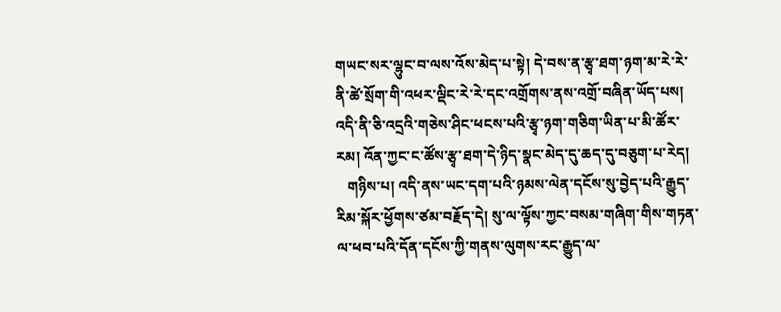གཡང་སར་ལྷུང་བ་ལས་འོས་མེད་པ་སྟེ། དེ་བས་ན་རྩྭ་ཐག་ཉག་མ་རེ་རེ་ནི་ཚེ་སྲོག་གི་འཕར་ལྡིང་རེ་རེ་དང་འགྲོགས་ནས་འགྲོ་བཞིན་ཡོད་པས། འདི་ནི་ཅི་འདྲའི་གཅེས་ཤིང་ཕངས་པའི་རྩྭ་ཉག་གཅིག་ཡིན་པ་མི་ཚོར་རམ། འོན་ཀྱང་ང་ཚོས་རྩྭ་ཐག་དེ་ཉིད་སྣང་མེད་དུ་ཆད་དུ་བཅུག་པ་རེད།
   གཉིས་པ། འདི་ནས་ཡང་དག་པའི་ཉམས་ལེན་དངོས་སུ་བྱེད་པའི་རྒྱུད་རིམ་སྐོར་ཕྱོགས་ཙམ་བརྗོད་དེ། སུ་ལ་ལྟོས་ཀྱང་བསམ་གཞིག་གིས་གཏན་ལ་ཕབ་པའི་དོན་དངོས་ཀྱི་གནས་ལུགས་རང་རྒྱུད་ལ་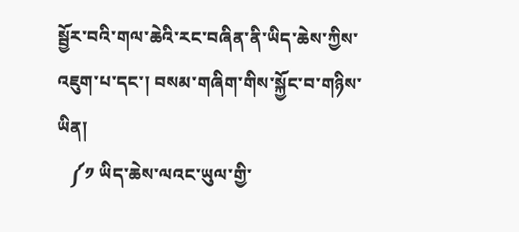སྦྱོར་བའི་གལ་ཆེའི་རང་བཞིན་ནི་ཡིད་ཆེས་ཀྱིས་འཇུག་པ་དང་། བསམ་གཞིག་གིས་སྐྱོང་བ་གཉིས་ཡིན།
   ༼༡ ཡིད་ཆེས་ལའང་ཡུལ་གྱི་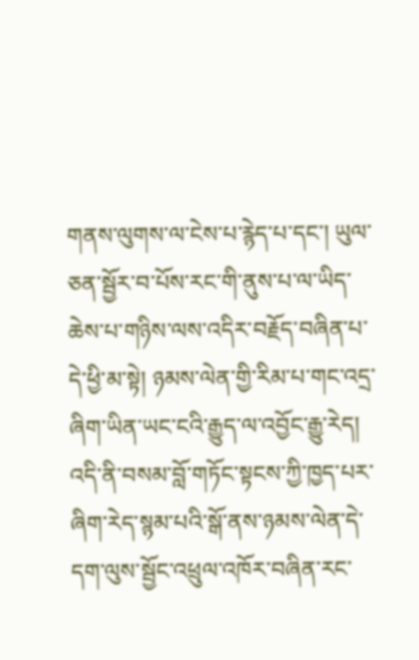གནས་ལུགས་ལ་ངེས་པ་རྙེད་པ་དང་། ཡུལ་ཅན་སྦྱོར་བ་པོས་རང་གི་ནུས་པ་ལ་ཡིད་ཆེས་པ་གཉིས་ལས་འདིར་བརྗོད་བཞིན་པ་དེ་ཕྱི་མ་སྟེ། ཉམས་ལེན་གྱི་རིམ་པ་གང་འདྲ་ཞིག་ཡིན་ཡང་ངའི་རྒྱུད་ལ་འབྱོང་རྒྱུ་རེད། འདི་ནི་བསམ་བློ་གཏོང་སྟངས་ཀྱི་ཁྱད་པར་ཞིག་རེད་སྙམ་པའི་སྒོ་ནས་ཉམས་ལེན་དེ་དག་ལུས་སྦྱོང་འཕྲུལ་འཁོར་བཞིན་རང་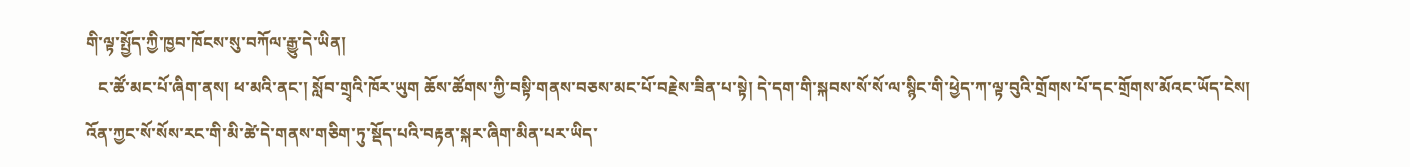གི་ལྟ་སྤྱོད་ཀྱི་ཁྱབ་ཁོངས་སུ་བཀོལ་རྒྱུ་དེ་ཡིན།
   ང་ཚོ་མང་པོ་ཞིག་ནས། ཕ་མའི་ནང་། སློབ་གྲྭའི་ཁོར་ཡུག ཆོས་ཚོགས་ཀྱི་བསྟི་གནས་བཅས་མང་པོ་བརྗེས་ཟིན་པ་སྟེ། དེ་དག་གི་སྐབས་སོ་སོ་ལ་སྙིང་གི་ཕྱེད་ཀ་ལྟ་བུའི་གྲོགས་པོ་དང་གྲོགས་མོའང་ཡོད་ངེས། འོན་ཀྱང་སོ་སོས་རང་གི་མི་ཚེ་དེ་གནས་གཅིག་ཏུ་སྡོད་པའི་བརྟན་སྐར་ཞིག་མིན་པར་ཡིད་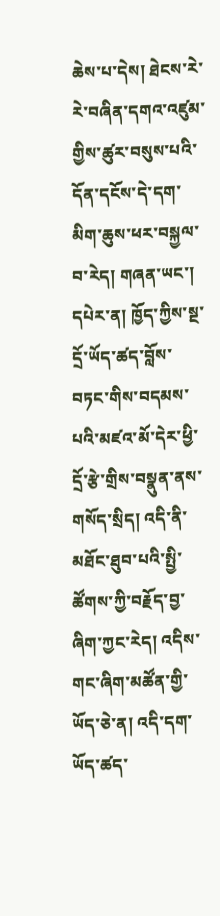ཆེས་པ་དེས། ཐེངས་རེ་རེ་བཞིན་དགའ་འཛུམ་གྱིས་ཚུར་བསུས་པའི་དོན་དངོས་དེ་དག་མིག་ཆུས་ཕར་བསྐྱལ་བ་རེད། གཞན་ཡང་། དཔེར་ན། ཁྱོད་ཀྱིས་སྔ་དྲོ་ཡོད་ཚད་བློས་བཏང་གིས་བདམས་པའི་མཛའ་མོ་དེར་ཕྱི་དྲོ་རྩེ་གྲིས་བསྣུན་ནས་གསོད་སྲིད། འདི་ནི་མཐོང་ཐུབ་པའི་སྤྱི་ཚོགས་ཀྱི་བརྗོད་བྱ་ཞིག་ཀྱང་རེད། འདིས་གང་ཞིག་མཚོན་གྱི་ཡོད་ཅེ་ན། འདི་དག་ཡོད་ཚད་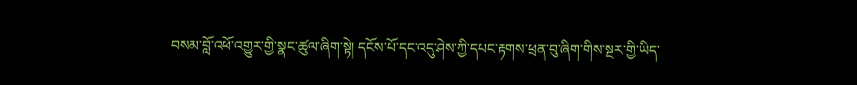བསམ་བློ་འཕོ་འགྱུར་གྱི་སྣང་ཚུལ་ཞིག་སྟེ། དངོས་པོ་དང་འདུ་ཤེས་ཀྱི་དཔང་རྟགས་ཕྲན་བུ་ཞིག་གིས་སྔར་གྱི་ཡིད་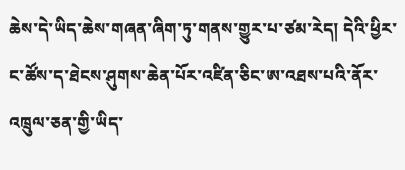ཆེས་དེ་ཡིད་ཆེས་གཞན་ཞིག་ཏུ་གནས་གྱུར་པ་ཙམ་རེད། དེའི་ཕྱིར་ང་ཚོས་ད་ཐེངས་ཤུགས་ཆེན་པོར་འཛིན་ཅིང་ཨ་འཐས་པའི་ནོར་འཁྲུལ་ཅན་གྱི་ཡིད་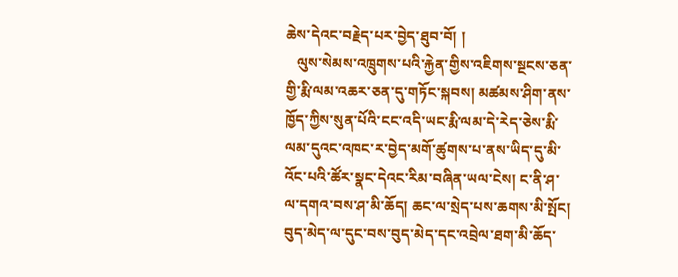ཆེས་དེའང་བརྗེད་པར་བྱེད་ཐུབ་བོ། །
   ལུས་སེམས་འཁྲུགས་པའི་རྐྱེན་གྱིས་འཇིགས་སྔངས་ཅན་གྱི་རྨི་ལམ་འཆར་ཅན་དུ་གཏོང་སྐབས། མཚམས་ཤིག་ནས་ཁྱོད་ཀྱིས་སུན་པོའི་ངང་འདི་ཡང་རྨི་ལམ་དེ་རེད་ཅེས་རྨི་ལམ་དུའང་འཁང་ར་བྱེད་མགོ་ཚུགས་པ་ནས་ཡིད་དུ་མི་འོང་པའི་ཚོར་སྣང་དེའང་རིམ་བཞིན་ཡལ་ངེས། ང་ནི་ཤ་ལ་དགའ་བས་ཤ་མི་ཆོད། ཆང་ལ་སྲེད་པས་ཆགས་མི་སྤོང། བུད་མེད་ལ་དུང་བས་བུད་མེད་དང་འབྲེལ་ཐག་མི་ཆོད་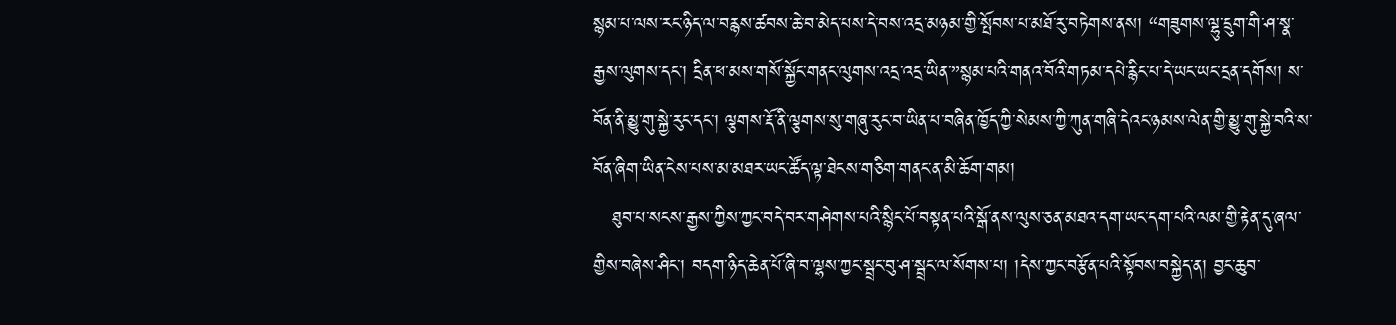སྙམ་པ་ལས་རང་ཉིད་ལ་བརྙས་ཚབས་ཆེ་བ་མེད་པས་དེ་བས་འདྲ་མཉམ་གྱི་སྤོབས་པ་མཐོ་རུ་བཏེགས་ནས། “གཟུགས་ལྷུ་དྲུག་གི་ཤ་སྣ་རྒྱས་ལུགས་དང་། དྲིན་ཕ་མས་གསོ་སྐྱོང་གནང་ལུགས་འདྲ་འདྲ་ཡིན་”སྙམ་པའི་གནའ་བོའི་གཏམ་དཔེ་རྙིང་པ་དེ་ཡང་ཡང་དྲན་དགོས། ས་བོན་ནི་མྱུ་གུ་སྐྱེ་རུང་དང་། ལྕགས་རྡོ་ནི་ལྕགས་སུ་གཞུ་རུང་བ་ཡིན་པ་བཞིན་ཁྱོད་ཀྱི་སེམས་ཀྱི་ཀུན་གཞི་དེའང་ཉམས་ལེན་གྱི་མྱུ་གུ་སྐྱེ་བའི་ས་བོན་ཞིག་ཡིན་ངེས་པས་མ་མཐར་ཡང་ཚོད་ལྟ་ཐེངས་གཅིག་གནང་ན་མི་ཆོག་གམ།
   ཐུབ་པ་སངས་རྒྱས་ཀྱིས་ཀྱང་བདེ་བར་གཤེགས་པའི་སྙིང་པོ་བསྟན་པའི་སྒོ་ནས་ལུས་ཅན་མཐའ་དག་ཡང་དག་པའི་ལམ་གྱི་རྟེན་དུ་ཞལ་གྱིས་བཞེས་ཤིང་། བདག་ཉིད་ཆེན་པོ་ཞི་བ་ལྷས་ཀྱང་སྦྲང་བུ་ཤ་སྦྲང་ལ་སོགས་པ། །དེས་ཀྱང་བརྩོན་པའི་སྟོབས་བསྐྱེད་ན། བྱང་ཆུབ་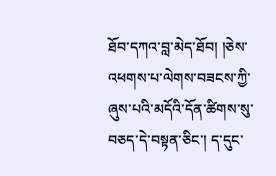ཐོབ་དཀའ་བླ་མེད་ཐོབ། །ཅེས་འཕགས་པ་ལེགས་བཟངས་ཀྱི་ཞུས་པའི་མདོའི་དོན་ཚིགས་སུ་བཅད་དེ་བསྟན་ཅིང་། ད་དུང་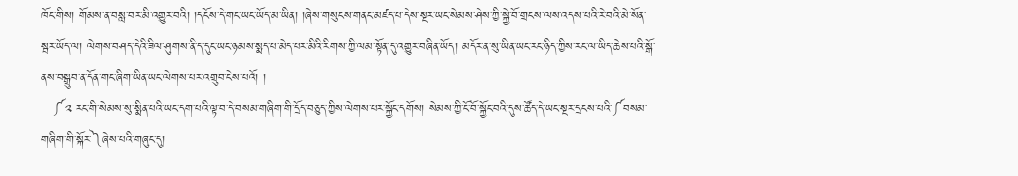ཁོང་གིས། གོམས་ན་བསླ་བར་མི་འགྱུར་བའི། །དངོས་དེ་གང་ཡང་ཡོད་མ་ཡིན། །ཞེས་གསུངས་གནང་མཛད་པ་དེས་སྔར་ཡང་སེམས་ཤེས་ཀྱི་སྐྱེ་བོ་གྲངས་ལས་འདས་པའི་རེ་བའི་མེ་སོན་སྦར་ཡོད་ལ། ལེགས་བཤད་དེའི་ཟིལ་ཤུགས་ནི་ད་དུང་ཡང་ཉམས་སྨད་པ་མེད་པར་མིའི་རིགས་ཀྱི་ལམ་སྟོན་དུ་འགྱུར་བཞིན་ཡོད། མདོར་ན་སུ་ཡིན་ཡང་རང་ཉིད་ཀྱིས་རང་ལ་ཡིད་ཆེས་པའི་སྒོ་ནས་བསྒྲུབ་ན་དོན་གང་ཞིག་ཡིན་ཡང་ལེགས་པར་འགྲུབ་ངེས་པའོ། །
   ༼༢ རང་གི་སེམས་སུ་སྨིན་པའི་ཡང་དག་པའི་ལྟ་བ་དེ་བསམ་གཞིག་གི་དྲོད་བཅུད་ཀྱིས་ལེགས་པར་སྐྱོང་དགོས། སེམས་ཀྱི་ངོ་བོ་སྐྱོང་བའི་དུས་ཚོད་དེ་ཡང་སྔར་དྲངས་པའི་༼བསམ་གཞིག་གི་སྐོར་༽ཞེས་པའི་གཞུང་དུ།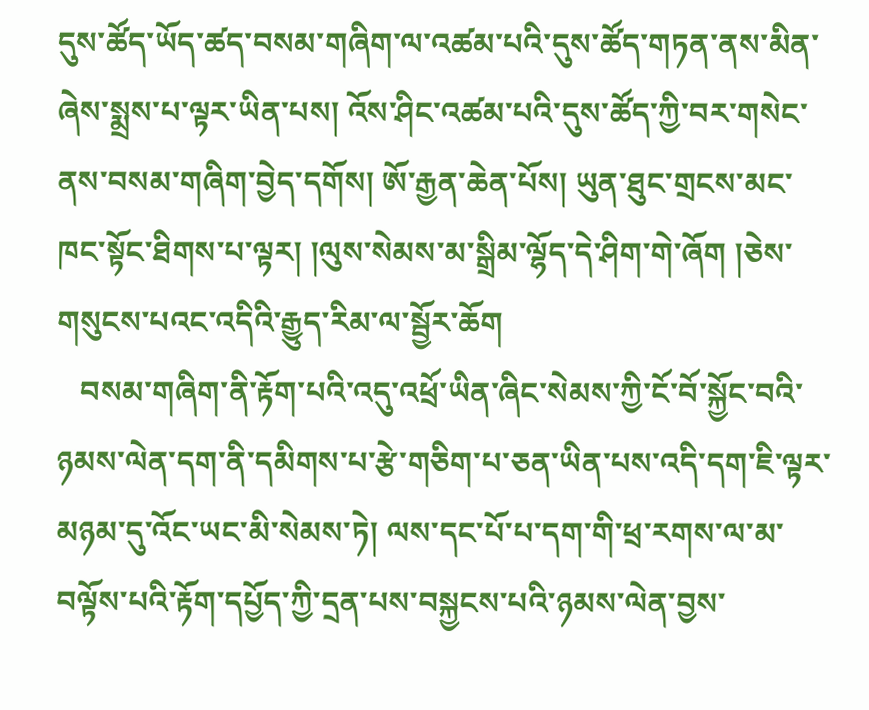དུས་ཚོད་ཡོད་ཚད་བསམ་གཞིག་ལ་འཚམ་པའི་དུས་ཚོད་གཏན་ནས་མིན་ཞེས་སྨྲས་པ་ལྟར་ཡིན་པས། འོས་ཤིང་འཚམ་པའི་དུས་ཚོད་ཀྱི་བར་གསེང་ནས་བསམ་གཞིག་བྱེད་དགོས། ཨོ་རྒྱན་ཆེན་པོས། ཡུན་ཐུང་གྲངས་མང་ཁང་སྟོང་ཐིགས་པ་ལྟར། །ལུས་སེམས་མ་སྒྲིམ་ལྷོད་དེ་ཤིག་གེ་ཞོག །ཅེས་གསུངས་པའང་འདིའི་རྒྱུད་རིམ་ལ་སྦྱོར་ཆོག
   བསམ་གཞིག་ནི་རྟོག་པའི་འདུ་འཕྲོ་ཡིན་ཞིང་སེམས་ཀྱི་ངོ་བོ་སྐྱོང་བའི་ཉམས་ལེན་དག་ནི་དམིགས་པ་རྩེ་གཅིག་པ་ཅན་ཡིན་པས་འདི་དག་ཇི་ལྟར་མཉམ་དུ་འོང་ཡང་མི་སེམས་ཏེ། ལས་དང་པོ་པ་དག་གི་ཕྲ་རགས་ལ་མ་བལྟོས་པའི་རྟོག་དཔྱོད་ཀྱི་དྲན་པས་བསྐྱངས་པའི་ཉམས་ལེན་བྱས་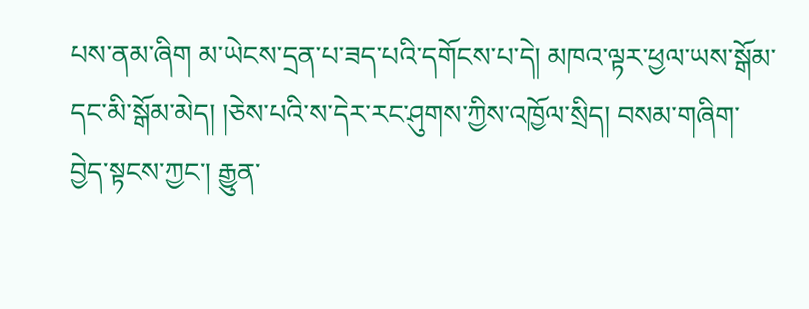པས་ནམ་ཞིག མ་ཡེངས་དྲན་པ་ཟད་པའི་དགོངས་པ་དེ། མཁའ་ལྟར་ཕྱལ་ཡས་སྒོམ་དང་མི་སྒོམ་མེད། །ཅེས་པའི་ས་དེར་རང་ཤུགས་ཀྱིས་འཁྱོལ་སྲིད། བསམ་གཞིག་བྱེད་སྟངས་ཀྱང་། རྒྱུན་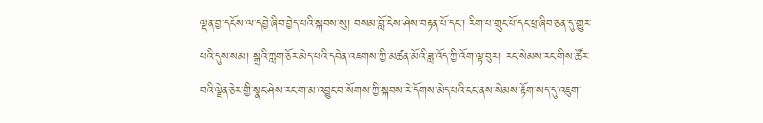ལྡན་བྱ་དངོས་ལ་དབྱེ་ཞིབ་བྱེད་པའི་སྐབས་སུ། བསམ་བློ་ངེས་ཤེས་བརྟན་པོ་དང་། རིག་པ་གྲུང་པོ་དང་ཕྲ་ཞིབ་ཅན་དུ་གྱུར་པའི་དུས་སམ། སྒྲའི་ཀླག་ཅོར་མེད་པའི་དབེན་འཇགས་ཀྱི་མཚན་མོའི་ཟླ་འོད་ཀྱི་འོག་ལྟ་བུར། རང་སེམས་རང་གིས་ཚོར་བའི་ལྗེན་ཅེར་གྱི་སྣང་ཤེས་རང་ག་མ་འབྱུང་བ་སོགས་ཀྱི་སྐབས་རེ་དོགས་མེད་པའི་ངང་ནས་སེམས་རྟོག་སད་དུ་འཇུག་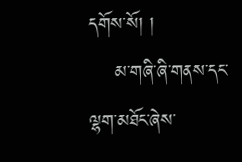དགོས་སོ། །
    མ་གཞི་ཞི་གནས་དང་ལྷག་མཐོང་ཞེས་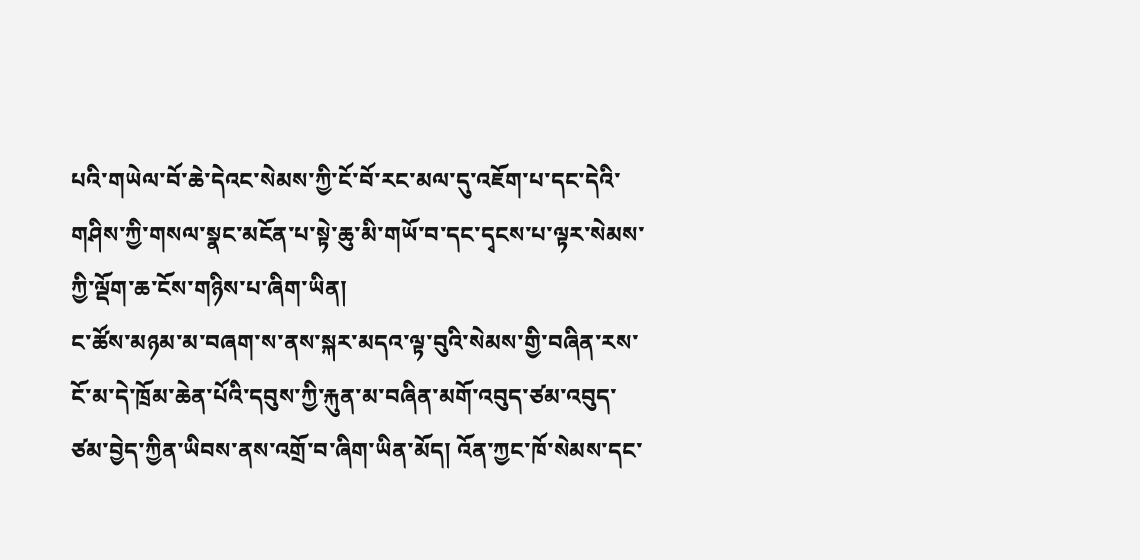པའི་གཡེལ་བོ་ཆེ་དེའང་སེམས་ཀྱི་ངོ་བོ་རང་མལ་དུ་འཇོག་པ་དང་དེའི་གཤིས་ཀྱི་གསལ་སྣང་མངོན་པ་སྟེ་ཆུ་མི་གཡོ་བ་དང་དྭངས་པ་ལྟར་སེམས་ཀྱི་ལྡོག་ཆ་ངོས་གཉིས་པ་ཞིག་ཡིན།
ང་ཚོས་མཉམ་མ་བཞག་ས་ནས་སྐར་མདའ་ལྟ་བུའི་སེམས་གྱི་བཞིན་རས་ངོ་མ་དེ་ཁྲོམ་ཆེན་པོའི་དབུས་ཀྱི་རྐུན་མ་བཞིན་མགོ་འབུད་ཙམ་འབུད་ཙམ་བྱེད་ཀྱིན་ཡིབས་ནས་འགྲོ་བ་ཞིག་ཡིན་མོད། འོན་ཀྱང་ཁོ་སེམས་དང་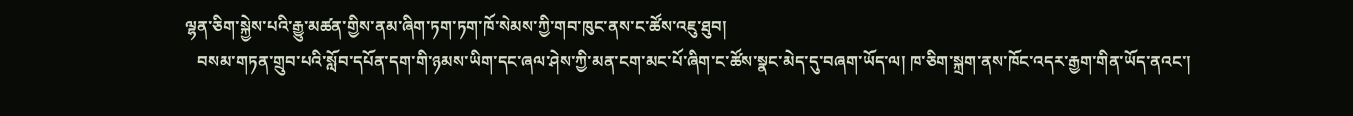ལྷན་ཅིག་སྐྱེས་པའི་རྒྱུ་མཚན་གྱིས་ནམ་ཞིག་ཏག་ཏག་ཁོ་སེམས་ཀྱི་གབ་ཁུང་ནས་ང་ཚོས་འཇུ་ཐུབ།
   བསམ་གཏན་གྲུབ་པའི་སློབ་དཔོན་དག་གི་ཉམས་ཡིག་དང་ཞལ་ཤེས་ཀྱི་མན་ངག་མང་པོ་ཞིག་ང་ཚོས་སྣང་མེད་དུ་བཞག་ཡོད་ལ། ཁ་ཅིག་སྐྲག་ནས་ཁོང་འདར་རྒྱག་གིན་ཡོད་ནའང་།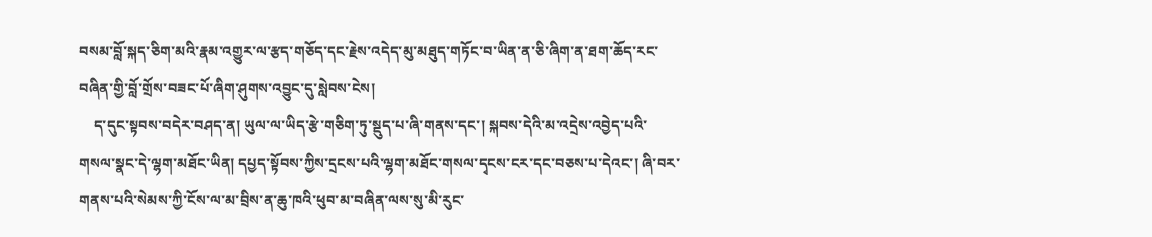བསམ་བློ་སྐད་ཅིག་མའི་རྣམ་འགྱུར་ལ་རྩད་གཅོད་དང་རྗེས་འདེད་མུ་མཐུད་གཏོང་བ་ཡིན་ན་ཅི་ཞིག་ན་ཐག་ཆོད་རང་བཞིན་གྱི་བློ་གྲོས་བཟང་པོ་ཞིག་ཤུགས་འབྱུང་དུ་སླེབས་ངེས།
    ད་དུང་སྟབས་བདེར་བཤད་ན། ཡུལ་ལ་ཡིད་རྩེ་གཅིག་ཏུ་སྡུད་པ་ཞི་གནས་དང་། སྐབས་དེའི་མ་འདྲེས་འབྱེད་པའི་གསལ་སྣང་དེ་ལྷག་མཐོང་ཡིན། དཔྱད་སྟོབས་ཀྱིས་དྲངས་པའི་ལྷག་མཐོང་གསལ་དྭངས་ངར་དང་བཅས་པ་དེའང་། ཞི་བར་གནས་པའི་སེམས་ཀྱི་ངོས་ལ་མ་བྲིས་ན་ཆུ་ཁའི་ཕུབ་མ་བཞིན་ལས་སུ་མི་རུང་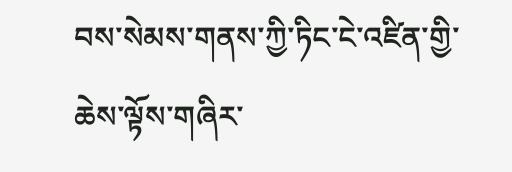བས་སེམས་གནས་ཀྱི་ཏིང་ངེ་འཛིན་གྱི་ཆེས་ལྟོས་གཞིར་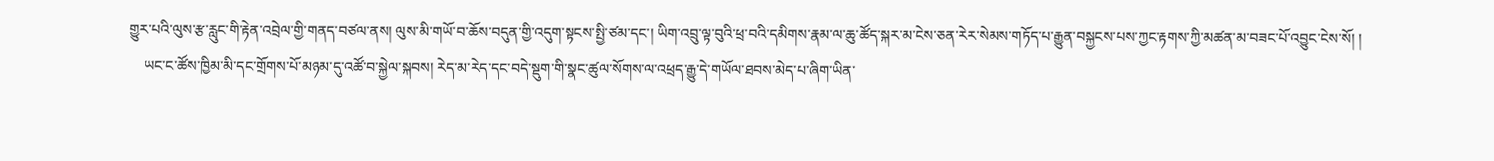གྱུར་པའི་ལུས་རྩ་རླུང་གི་རྟེན་འབྲེལ་གྱི་གནད་བཙལ་ནས། ལུས་མི་གཡོ་བ་ཆོས་བདུན་གྱི་འདུག་སྟངས་སྤྱི་ཙམ་དང་། ཡིག་འབྲུ་ལྟ་བུའི་ཕྲ་བའི་དམིགས་རྣམ་ལ་ཆུ་ཚོད་སྐར་མ་ངེས་ཅན་རེར་སེམས་གཏོད་པ་རྒྱུན་བསྐྱངས་པས་ཀྱང་རྟགས་ཀྱི་མཚན་མ་བཟང་པོ་འབྱུང་ངེས་སོ། །
    ཡང་ང་ཚོས་ཁྱིམ་མི་དང་གྲོགས་པོ་མཉམ་དུ་འཚོ་བ་སྐྱེལ་སྐབས། རེད་མ་རེད་དང་བདེ་སྡུག་གི་སྣང་ཚུལ་སོགས་ལ་འཕྲད་རྒྱུ་དེ་གཡོལ་ཐབས་མེད་པ་ཞིག་ཡིན་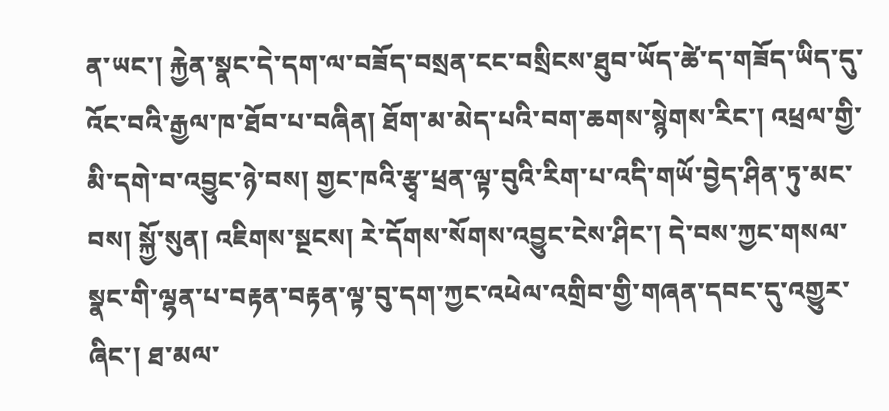ན་ཡང་། རྐྱེན་སྣང་དེ་དག་ལ་བཟོད་བསྲན་ངང་བསྲིངས་ཐུབ་ཡོད་ཚེ་ད་གཟོད་ཡིད་དུ་འོང་བའི་རྒྱལ་ཁ་ཐོབ་པ་བཞིན། ཐོག་མ་མེད་པའི་བག་ཆགས་སྙེགས་རིང་། འཕྲལ་གྱི་མི་དགེ་བ་འབྱུང་ཉེ་བས། གྱང་ཁའི་རྩྭ་ཕྲན་ལྟ་བུའི་རིག་པ་འདི་གཡོ་བྱེད་ཤིན་ཏུ་མང་བས། སྐྱོ་སུན། འཇིགས་སྔངས། རེ་དོགས་སོགས་འབྱུང་ངེས་ཤིང་། དེ་བས་ཀྱང་གསལ་སྣང་གི་ལྷན་པ་བརྟན་བརྟན་ལྟ་བུ་དག་ཀྱང་འཕེལ་འགྲིབ་གྱི་གཞན་དབང་དུ་འགྱུར་ཞིང་། ཐ་མལ་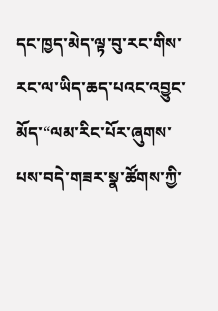དང་ཁྱད་མེད་ལྟ་བུ་རང་གིས་རང་ལ་ཡིད་ཆད་པའང་འབྱུང་མོད་“ལམ་རིང་པོར་ཞུགས་པས་བདེ་གཟར་སྣ་ཚོགས་ཀྱི་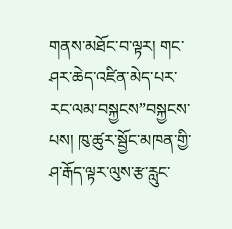གནས་མཐོང་བ་ལྟར། གང་ཤར་ཆེད་འཛིན་མེད་པར་རང་ལམ་བསྐྱངས”བསྐྱངས་པས། ཁུ་ཚུར་སྦྱོང་མཁན་གྱི་ཤ་རྒོད་ལྟར་ལུས་རྩ་རླུང་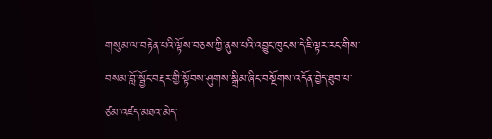གསུམ་ལ་བརྟེན་པའི་ལྟོས་བཅས་ཀྱི་ནུས་པའི་འབྱུང་ཁུངས་དེ་ཇི་ལྟར་རང་གིས་བསམ་བློ་སྦྱོང་བརྡར་གྱི་སྟོབས་ཤུགས་སྒྲིམ་ཞིང་བསྔོགས་འདོན་བྱེད་ཐུབ་པ་ཙམ་འཛད་མཐའ་མེད་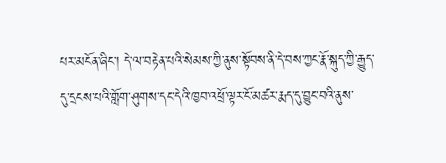པར་མངོན་ཞིང་། དེ་ལ་བརྟེན་པའི་སེམས་ཀྱི་ནུས་སྟོབས་ནི་དེ་བས་ཀྱང་རྣོ་སྐུད་ཀྱི་རྒྱུད་དུ་དྲངས་པའི་གློག་ཤུགས་དང་དེའི་ཁྱབ་འཕྲོ་ལྟར་ངོ་མཚར་རྨད་དུ་བྱུང་བའི་ནུས་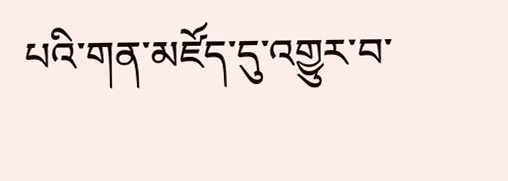པའི་གན་མཛོད་དུ་འགྱུར་བ་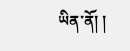ཡིན་ནོ། །